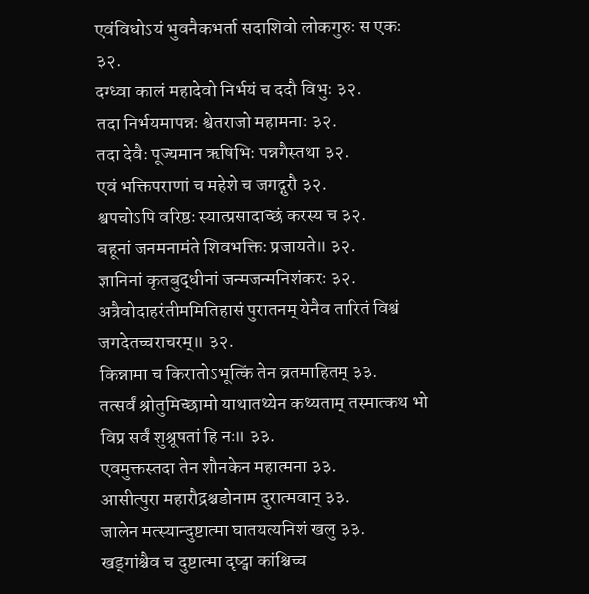एवंविधोऽयं भुवनैकभर्ता सदाशिवो लोकगुरुः स एकः ३२.
दग्ध्वा कालं महादेवो निर्भयं च ददौ विभुः ३२.
तदा निर्भयमापन्नः श्वेतराजो महामनाः ३२.
तदा देवैः पूज्यमान ऋषिभिः पन्नगैस्तथा ३२.
एवं भक्तिपराणां च महेशे च जगद्गुरौ ३२.
श्वपचोऽपि वरिष्ठः स्यात्प्रसादाच्छं करस्य च ३२.
बहूनां जनमनामंते शिवभक्तिः प्रजायते॥ ३२.
ज्ञानिनां कृतबुद्धीनां जन्मजन्मनिशंकरः ३२.
अत्रैवोदाहरंतीममितिहासं पुरातनम् येनैव तारितं विश्वं जगदेतच्चराचरम्॥ ३२.
किन्नामा च किरातोऽभूत्किं तेन व्रतमाहितम् ३३.
तत्सर्वं श्रोतुमिच्छामो याथातथ्येन कथ्यताम् तस्मात्कथ भो विप्र सर्वं शुश्रूषतां हि नः॥ ३३.
एवमुक्तस्तदा तेन शौनकेन महात्मना ३३.
आसीत्पुरा महारौद्रश्चडोनाम दुरात्मवान् ३३.
जालेन मत्स्यान्दुष्टात्मा घातयत्यनिशं खलु ३३.
खड्गांश्चैव च दुष्टात्मा दृष्ट्वा कांश्चिच्च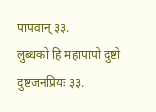पापवान् ३३.
लुब्धको हि महापापो दुष्टो दुष्टजनप्रियः ३३.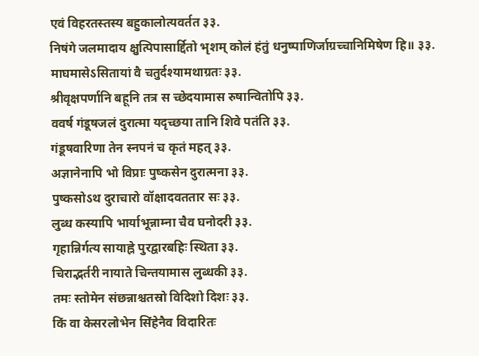एवं विहरतस्तस्य बहुकालोत्यवर्तत ३३.
निषंगे जलमादाय क्षुत्पिपासार्द्दितो भृशम् कोलं हंतुं धनुष्पाणिर्जाग्रच्चानिमिषेण हि॥ ३३.
माघमासेऽसितायां वै चतुर्दश्यामथाग्रतः ३३.
श्रीवृक्षपर्णानि बहूनि तत्र स च्छेदयामास रुषान्वितोपि ३३.
ववर्ष गंडूषजलं दुरात्मा यदृच्छया तानि शिवे पतंति ३३.
गंडूषवारिणा तेन स्नपनं च कृतं महत् ३३.
अज्ञानेनापि भो विप्राः पुष्कसेन दुरात्मना ३३.
पुष्कसोऽथ दुराचारो वॉक्षादवततार सः ३३.
लुब्ध कस्यापि भार्याभून्नाम्ना चैव घनोदरी ३३.
गृहान्निर्गत्य सायाह्ने पुरद्वारबहिः स्थिता ३३.
चिराद्भर्तरी नायाते चिन्तयामास लुब्धकी ३३.
तमः स्तोमेन संछन्नाश्चतस्रो विदिशो दिशः ३३.
किं वा केसरलोभेन सिंहेनैव विदारितः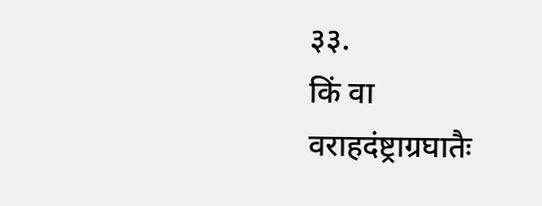३३.
किं वा वराहदंष्ट्राग्रघातैः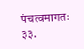पंचत्वमागतः ३३.